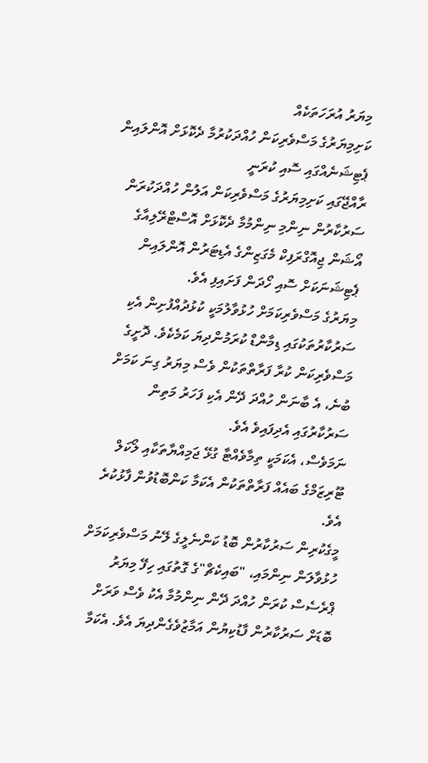މިޔަރު އުރަހަތަކެއް
ކަށިމިޔަރުގެ މަސްވެރިކަން ހުއްދަކުރުމާ ދެކޮޅަށް އޮންލައިން ޕެޓިޝަނެއްގައި ސޮއި ކުރަނީ
ރާއްޖޭގައި ކަށިމިޔަރުގެ މަސްވެރިކަން އަލުން ހުއްދަކުރަން ސަރުކާރުން ނިންމި ނިންމުމާ ދެކޮޅަށް އޮސްޓްރޭލިއާގެ އޯޝަން ޖިއޮގްރަފިކް މެގަޒިންގެ އެޑިޓަރުން އޮންލައިން ޕެޓިޝަނަކަށް ސޮއި ހޯދަން ފަށައިފި އެވެ.
މިޔަރުގެ މަސްވެރިކަމަށް ހުޅުވާލުމަކީ ކުޅުދުއްފުށިން އެކި ސަރުކާރުތަކުގައި ޑިމާންޑް ކުރަމުންދިޔަ ކަމެކެވެ. ދޮށީގެ މަސްވެރިކަން ކުރާ ފަރާތްތަކުން ވެސް މިޔަރު ގިނަ ކަމަށް ބުނެ، އެ ބާނަން ހުއްދަ ދޭން އެކި ފަހަރު މަތިން ސަރުކާރުގައި އެދިފައިވެ އެވެ.
ނަމަވެސް، އެކަމަކީ ތިމާވެއްޓާ ގުޅޭ ޖަމިއްޔާތަކާއި ލޯކަލް ޓޫރިޒަމްގެ ބައެއް ފަރާތްތަކުން އެކަމާ ކަންބޮޑުވުން ފާޅުކުރެ އެވެ.
މީގެކުރިން ސަރުކާރުން ބޮޑު ކަންނެލީގެ ލޭނު މަސްވެރިކަމަށް ހުޅުވާލަން ނިންމައި، "ބައިކެޗް"ގެ ގޮތުގައި ހިފޭ މިޔަރު ޕްރެސެސް ކުރަން ހުއްދަ ދޭން ނިންމުމާ އެކު ވެސް ވަރަށް ބޮޑަށް ސަރުކާރުން ފާޑުކިޔުން އަމާޒުވެގެންދިޔަ އެވެ. އެކަމާ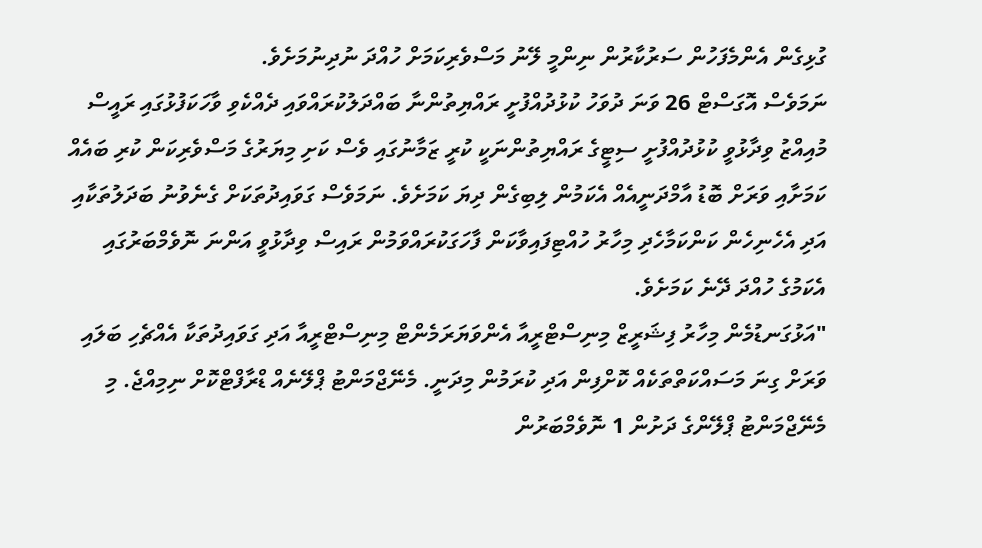ގުޅިގެން އެންމެފަހުން ސަރުކާރުން ނިންމީ ލޭނު މަސްވެރިކަމަށް ހުއްދަ ނުދިނުމަށެވެ.
ނަމަވެސް އޮގަސްޓް 26 ވަނަ ދުވަހު ކުޅުދުއްފުށީ ރައްޔިތުންނާ ބައްދަލުކުރައްވައި ދެއްކެވި ވާހަކަފުޅުގައި ރައީސް މުއިއްޒު ވިދާޅުވީ ކުޅުދުއްފުށީ ސިޓީގެ ރައްޔިތުންނަކީ ކުރީ ޒަމާނުގައި ވެސް ކަށި މިޔަރުގެ މަސްވެރިކަން ކުރި ބައެއް ކަމަށާއި ވަރަށް ބޮޑު އާމްދަނީއެއް އެކަމުން ލިބިގެން ދިޔަ ކަމަށެވެ. ނަމަވެސް ގަވައިދުތަކަށް ގެނެވުނު ބަދަލުތަކާއި އަދި އެހެނިހެން ކަންކަމާހެދި މިހާރު ހުއްޓިފައިވާކަން ފާހަގަކުރައްވަމުން ރައިސް ވިދާޅުވީ އަންނަ ނޮވެމްބަރުގައި އެކަމުގެ ހުއްދަ ދޭނެ ކަމަށެވެ.
"އަޅުގަނޑުމެން މިހާރު ފިޝަރީޒް މިނިސްޓްރީއާ އެންވަޔަރަމެންޓް މިނިސްޓްރީއާ އަދި ގަވައިދުތަކާ އެއްޗެހި ބަލައި ވަރަށް ގިނަ މަސައްކަތްތަކެއް ކޮށްފިން އަދި ކުރަމުން މިދަނީ. މެނޭޖްމަންޓު ޕްލޭނެއް ޑްރާފްޓްކޮށް ނިމިއްޖެ. މި މެނޭޖްމަންޓު ޕްލޭންގެ ދަށުން 1 ނޮވެމްބަރުން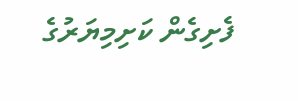ފެށިގެން ކަށިމިޔަރުގެ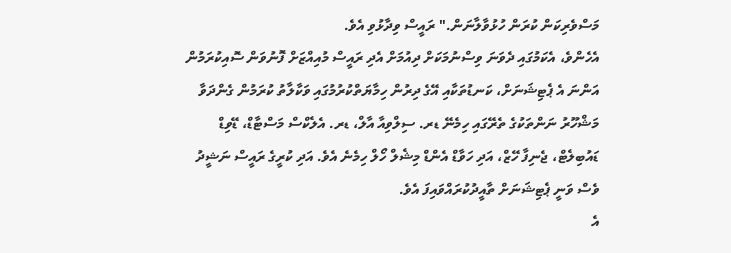މަސްވެރިކަން ކުރަން ހުޅުވާލާނަން." ރައީސް ވިދާޅުވި އެވެ.
އެހެންވެ، އެކަމުގައި ދެވަނަ ވިސްނުމަކަށް ދިއުމަށް އެދި ރައީސް މުއިއްޒަށް ފޮނުވަން ސޮއިކުރަމުން އަންނަ އެ ޕެޓިޝަނަށް، ކަނޑުތަކާއި އޭގެ ދިރުން ހިމާޔަތްކުރުމުގައި ވަކާލާތު ކުރަމުން ގެންދަވާ މަޝްހޫރު ނަންތަކުގެ ތެރޭގައި ހިމެނޭ ޑރ. ސިލްވިއާ އާލް، ޑރ. އެލެކްސް މަސްޓާޑް، ޑޭވިޑް ޑައުބިލެޓް، ޖެނިފާ ހޭޒް، އަދި ހަވާޑް އެންޑް މިޝެލް ހޯލް ހިމެނެ އެވެ. އަދި ކުރީގެ ރައީސް ނަޝީދު ވެސް ވަނީ ޕެޓިޝަނަށް ތާއީދުކުރައްވައިފަ އެވެ.
އެ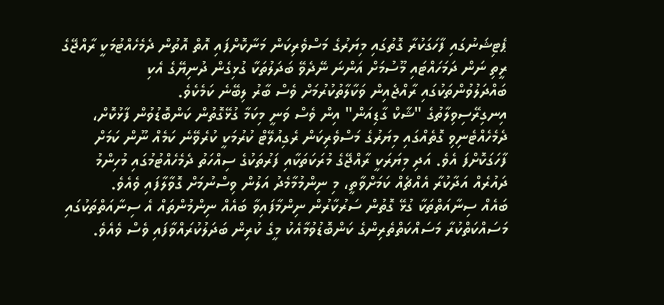ޕެޓިޝަނުގައި ފާހަގަކުރާ ގޮތުގައި މިޔަރުގެ މަސްވެރިކަން މަނާކޮށްފައި އޮތް އޮތުން ދެމެހެއްޓުމަކީ ރާއްޖޭގެ ރީތި ނަން ދަމަހައްޓައި މޫސުމަށް އަންނަ ނޭދެވޭ ބަދަލުތަކާ ގުޅިގެން ދުނިޔޭގެ އެކި ބައްދަލުވުންތަކުގައި ރާއްޖެއިން ވަކާލާތުކުރުމަށް ވެސް ބާރު ލިބޭނެ ކަމެކެވެ.
އިނގިރޭސިވިލާތުގެ "ޝާކް ގާޑިއަން" އިން ވެސް ވަނީ މިކަމާ ގުޅޭގޮތުން ކަންބޮޑުވުން ފާޅުކޮށް، ދެމެހެއްޓެނިވި ގޮތެއްގައި މިޔަރުގެ މަސްވެރިކަން ރެގިއުލޭޓް ކުރުމަކީ ކުރެވޭނެ ކަމެއް ނޫން ކަމަށް ފާހަގަކޮށްފަ އެވެ. އަދި މިޔަރަކީ ރާއްޖޭގެ މުރަކަތަކާއި ފަރުތަކުގެ ސިއްހަތު ދެމެހެއްޓުމުގައި މުހިންމު ދައުރެއް އަދާކުރާ އެއްޗެއް ކަމަށްވާތީ، މި ނިންމުމާމެދު އަލުން ވިސްނުމަށް ގޮވާލާފައި ވެއެވެ.
ބައެއް ސިނާއަތްތަކާ ގުޅޭ ގޮތުން ސަރުކާރުން ނިންމާފައިވާ ބައެއް ނިންމުންތައް އެ ސިނާއަތްތަކުގައި މަސައްކަތްކުރާ މަސައްކަތްތެރިންގެ ކަންބޮޑުވުމާއެކު މީގެ ކުރިން ބަދަލުކުރައްވާފައި ވެސް ވެއެވެ.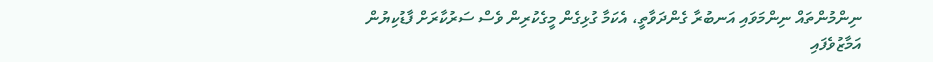ނިންމުންތައް ނިންމަވައި އަނބުރާ ގެންދަވާތީ، އެކަމާ ގުޅިގެން މީގެކުރިން ވެސް ސަރުކާރަށް ފާޑުކިޔުން އަމާޒުވެފައި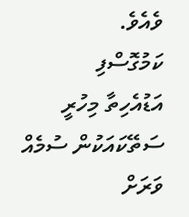ވެއެވެ.
ކަމުގޮސްފި
އަޑުއެހިތާ މިހުރީ
ސަތޭކައަކުން ސުމެއް
ވަރަށް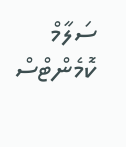ސަލާމް
ކޮމެންޓްސް